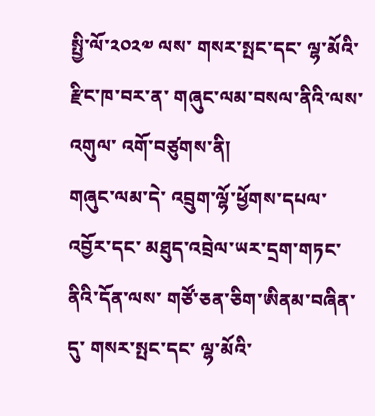སྤྱི་ལོ་༢༠༢༧ ལས་ གསར་སྤང་དང་ ལྷ་མོའི་རྫིང་ཁ་བར་ན་ གཞུང་ལམ་བསལ་ནིའི་ལས་འགུལ་ འགོ་བཙུགས་ནི།
གཞུང་ལམ་དེ་ འབྲུག་ལྷོ་ཕྱོགས་དཔལ་འབྱོར་དང་ མཐུད་འབྲེལ་ཡར་དྲག་གཏང་ནིའི་དོན་ལས་ གཙོ་ཅན་ཅིག་ཨིནམ་བཞིན་དུ་ གསར་སྤང་དང་ ལྷ་མོའི་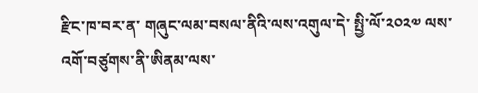རྫིང་ཁ་བར་ན་ གཞུང་ལམ་བསལ་ནིའི་ལས་འགུལ་དེ་ སྤྱི་ལོ་༢༠༢༧ ལས་ འགོ་བཙུགས་ནི་ཨིནམ་ལས་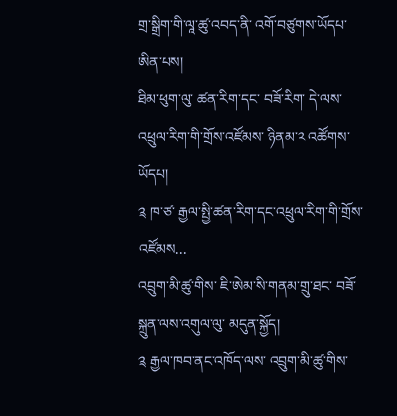གྲ་སྒྲིག་གི་ལཱ་ཚུ་འབད་ནི་ འགོ་བཙུགས་ཡོདཔ་ཨིན་པས།
ཐིམ་ཕུག་ལུ་ ཚན་རིག་དང་ བཟོ་རིག་ དེ་ལས་ འཕྲུལ་རིག་གི་གྲོས་འཛོམས་ ཉིནམ་༢ འཚོགས་ཡོདཔ།
༉ ཁ་ཙ་ རྒྱལ་སྤྱི་ཚན་རིག་དང་འཕྲུལ་རིག་གི་གྲོས་འཛོམས...
འབྲུག་མི་ཚུ་གིས་ ཇི་ཨེམ་སི་གནམ་གྲུ་ཐང་ བཟོ་སྐྲུན་ལས་འགུལ་ལུ་ མདུན་སྐྱོད།
༉ རྒྱལ་ཁབ་ནང་འཁོད་ལས་ འབྲུག་མི་ཚུ་གིས་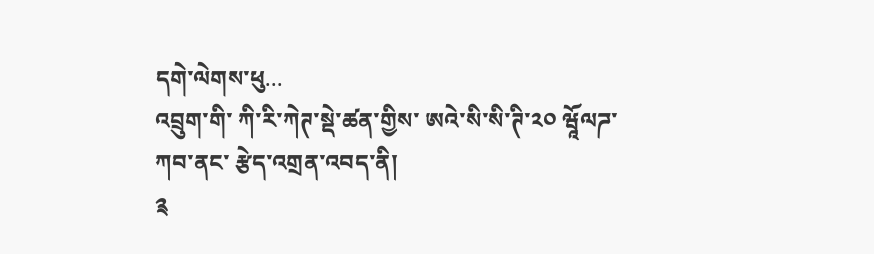དགེ་ལེགས་ཕུ...
འབྲུག་གི་ ཀི་རི་ཀེཊ་སྡེ་ཚན་གྱིས་ ཨའེ་སི་སི་ཊི་༢༠ ཝཱོལཌ་ཀབ་ནང་ རྩེད་འགྲན་འབད་ནི།
༉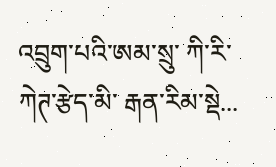འབྲུག་པའི་ཨམ་སྲུ་ ཀི་རི་ཀེཊ་རྩེད་མི་ རྒན་རིམ་སྡེ...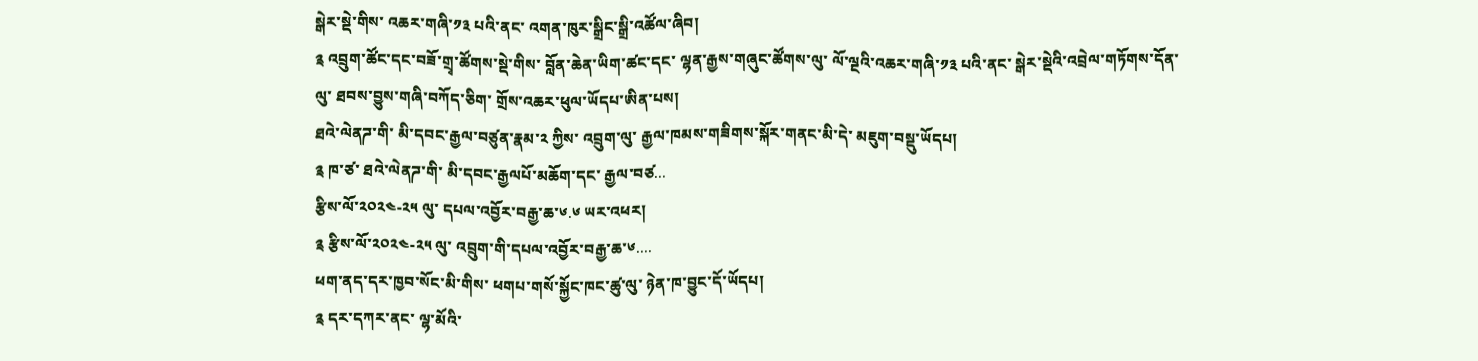སྒེར་སྡེ་གིས་ འཆར་གཞི་༡༣ པའི་ནང་ འགན་ཁུར་སྒྲིང་སྒྲི་འཚོལ་ཞིབ།
༉ འབྲུག་ཚོང་དང་བཟོ་གྲྭ་ཚོགས་སྡེ་གིས་ བློན་ཆེན་ཡིག་ཚང་དང་ ལྷན་རྒྱས་གཞུང་ཚོགས་ལུ་ ལོ་ལྔའི་འཆར་གཞི་༡༣ པའི་ནང་ སྒེར་སྡེའི་འབྲེལ་གཏོགས་དོན་ལུ་ ཐབས་བྱུས་གཞི་བཀོད་ཅིག་ གྲོས་འཆར་ཕུལ་ཡོདཔ་ཨིན་པས།
ཐའེ་ལེནཌ་གི་ མི་དབང་རྒྱལ་བཙུན་རྣམ་༢ ཀྱིས་ འབྲུག་ལུ་ རྒྱལ་ཁམས་གཟིགས་སྐོར་གནང་མི་དེ་ མཇུག་བསྡུ་ཡོདཔ།
༉ ཁ་ཙ་ ཐའེ་ལེནཌ་གི་ མི་དབང་རྒྱལཔོ་མཆོག་དང་ རྒྱལ་བཙ...
རྩིས་ལོ་༢༠༢༤-༢༥ ལུ་ དཔལ་འབྱོར་བརྒྱ་ཆ་༦.༦ ཡར་འཕར།
༉ རྩིས་ལོ་༢༠༢༤-༢༥ ལུ་ འབྲུག་གི་དཔལ་འབྱོར་བརྒྱ་ཆ་༦....
ཕག་ནད་དར་ཁྱབ་སོང་མི་གིས་ ཕགཔ་གསོ་སྐྱོང་ཁང་ཚུ་ལུ་ ཉེན་ཁ་བྱུང་དོ་ཡོདཔ།
༉ དར་དཀར་ནང་ ལྷ་མོའི་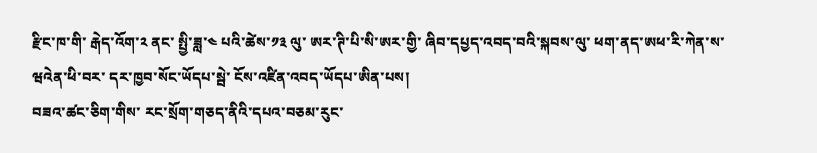རྫིང་ཁ་གི་ རྒེད་འོག་༢ ནང་ སྤྱི་ཟླ་༤ པའི་ཚེས་༡༣ ལུ་ ཨར་ཊི་པི་སི་ཨར་གྱི་ ཞིབ་དཔྱད་འབད་བའི་སྐབས་ལུ་ ཕག་ནད་ཨཕ་རི་ཀེན་ས་ཝའེན་ཕི་བར་ དར་ཁྱབ་སོང་ཡོདཔ་སྦེ་ ངོས་འཛིན་འབད་ཡོདཔ་ཨིན་པས།
བཟའ་ཚང་ཅིག་གིས་ རང་སྲོག་གཅད་ནིའི་དཔའ་བཅམ་རུང་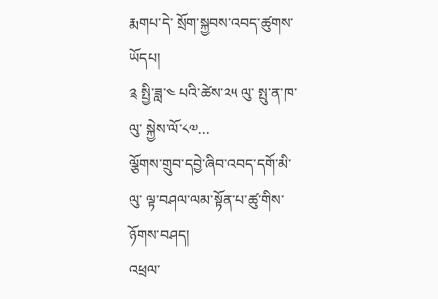རྨགཔ་དེ་ སྲོག་སྐྱབས་འབད་ཚུགས་ཡོདཔ།
༉ སྤྱི་ཟླ་༤ པའི་ཚེས་༢༥ ལུ་ སྤུ་ན་ཁ་ལུ་ སྐྱེས་ལོ་༨༧...
ལྕོགས་གྲུབ་དབྱེ་ཞིབ་འབད་དགོ་མི་ལུ་ ལྟ་བཤལ་ལམ་སྟོན་པ་ཚུ་གིས་ ཉོགས་བཤད།
འཕྲལ་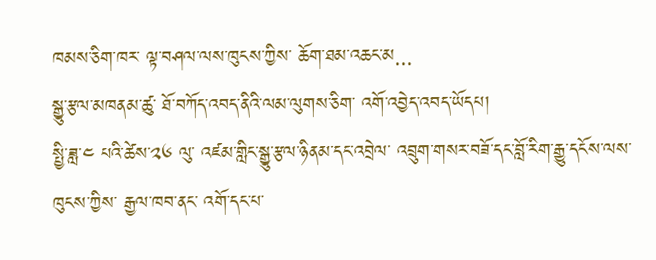ཁམས་ཅིག་ཁར་ ལྟ་བཤལ་ལས་ཁུངས་ཀྱིས་ ཆོག་ཐམ་འཆང་མ...
སྒྱུ་རྩལ་མཁནམ་ཚུ་ ཐོ་བཀོད་འབད་ནིའི་ལམ་ལུགས་ཅིག་ འགོ་འབྱེད་འབད་ཡོདཔ།
སྤྱི་ཟླ་༤ པའི་ཚེས་༢༦ ལུ་ འཛམ་གླིང་སྒྱུ་རྩལ་ཉིནམ་དང་འབྲེལ་ འབྲུག་གསར་བཟོ་དང་བློ་རིག་རྒྱུ་དངོས་ལས་ཁུངས་ཀྱིས་ རྒྱལ་ཁབ་ནང་ འགོ་དང་པ་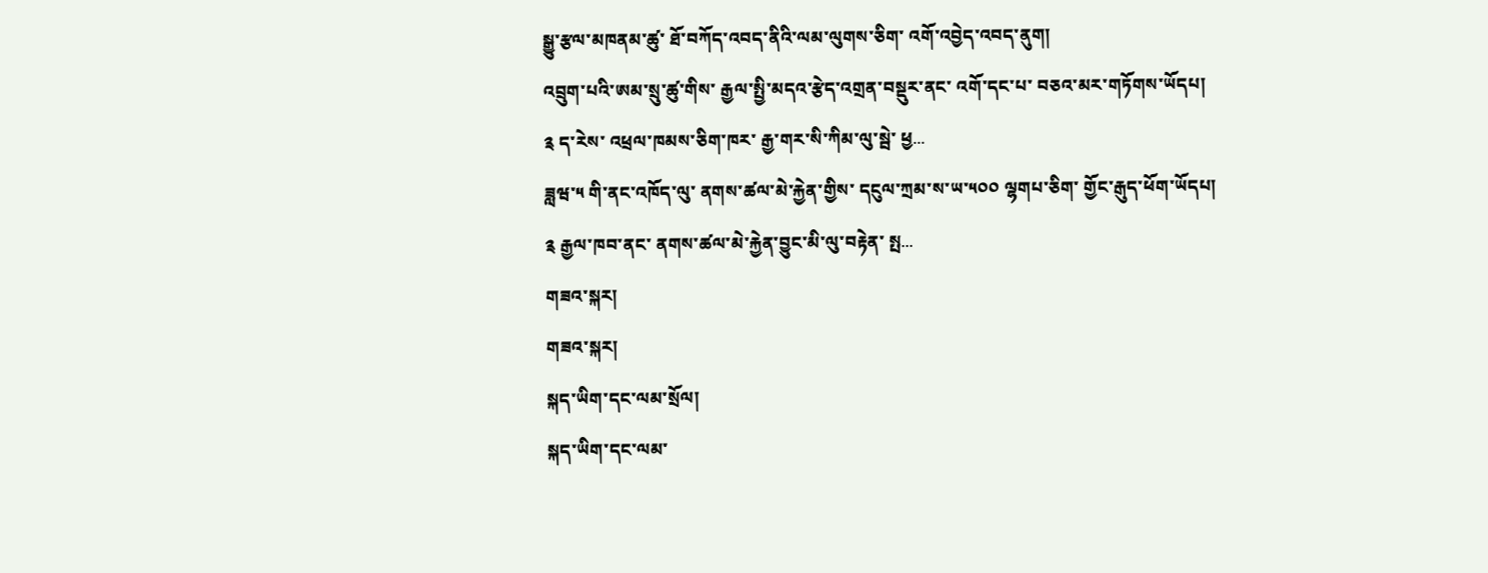སྒྱུ་རྩལ་མཁནམ་ཚུ་ ཐོ་བཀོད་འབད་ནིའི་ལམ་ལུགས་ཅིག་ འགོ་འབྱེད་འབད་ནུག།
འབྲུག་པའི་ཨམ་སྲུ་ཚུ་གིས་ རྒྱལ་སྤྱི་མདའ་རྩེད་འགྲན་བསྡུར་ནང་ འགོ་དང་པ་ བཅའ་མར་གཏོགས་ཡོདཔ།
༉ ད་རེས་ འཕྲལ་ཁམས་ཅིག་ཁར་ རྒྱ་གར་སི་ཀིམ་ལུ་སྦེ་ ཕྱ...
ཟླཝ་༥ གི་ནང་འཁོད་ལུ་ ནགས་ཚལ་མེ་རྐྱེན་གྱིས་ དངུལ་ཀྲམ་ས་ཡ་༥༠༠ ལྷགཔ་ཅིག་ གྱོང་རྒུད་ཕོག་ཡོདཔ།
༉ རྒྱལ་ཁབ་ནང་ ནགས་ཚལ་མེ་རྐྱེན་བྱུང་མི་ལུ་བརྟེན་ སྤ...
གཟའ་སྐར།
གཟའ་སྐར།
སྐད་ཡིག་དང་ལམ་སྲོལ།
སྐད་ཡིག་དང་ལམ་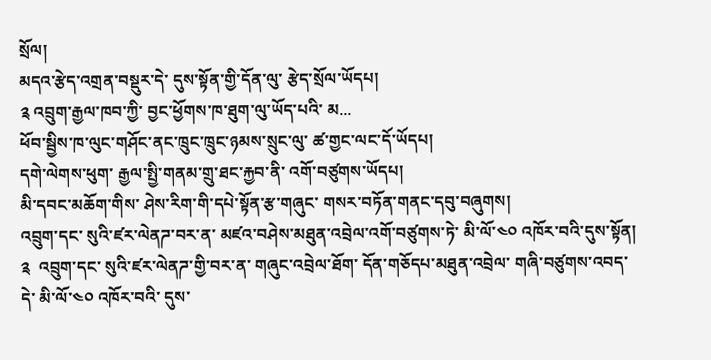སྲོལ།
མདའ་རྩེད་འགྲན་བསྡུར་དེ་ དུས་སྟོན་གྱི་དོན་ལུ་ རྩེད་སྲོལ་ཡོདཔ།
༉ འབྲུག་རྒྱལ་ཁབ་ཀྱི་ བྱང་ཕྱོགས་ཁ་ཐུག་ལུ་ཡོད་པའི་ མ...
ཕོབ་སྦྱིས་ཁ་ལུང་གཤོང་ནང་ཁྲུང་ཁྲུང་ཉམས་སྲུང་ལུ་ ཚ་གྱང་ལང་དོ་ཡོདཔ།
དགེ་ལེགས་ཕུག་ རྒྱལ་སྤྱི་གནམ་གྲུ་ཐང་རྐྱབ་ནི་ འགོ་བཙུགས་ཡོདཔ།
མི་དབང་མཆོག་གིས་ ཤེས་རིག་གི་དཔེ་སྟོན་རྩ་གཞུང་ གསར་བཏོན་གནང་དབུ་བཞུགས།
འབྲུག་དང་ སུའི་ཛར་ལེནཌ་བར་ན་ མཛའ་བཤེས་མཐུན་འབྲེལ་འགོ་བཙུགས་ཏེ་ མི་ལོ་༤༠ འཁོར་བའི་དུས་སྟོན།
༉  འབྲུག་དང་ སུའི་ཛར་ལེནཌ་གྱི་བར་ན་ གཞུང་འབྲེལ་ཐོག་ དོན་གཅོདཔ་མཐུན་འབྲེལ་ གཞི་བཙུགས་འབད་དེ་ མི་ལོ་༤༠ འཁོར་བའི་ དུས་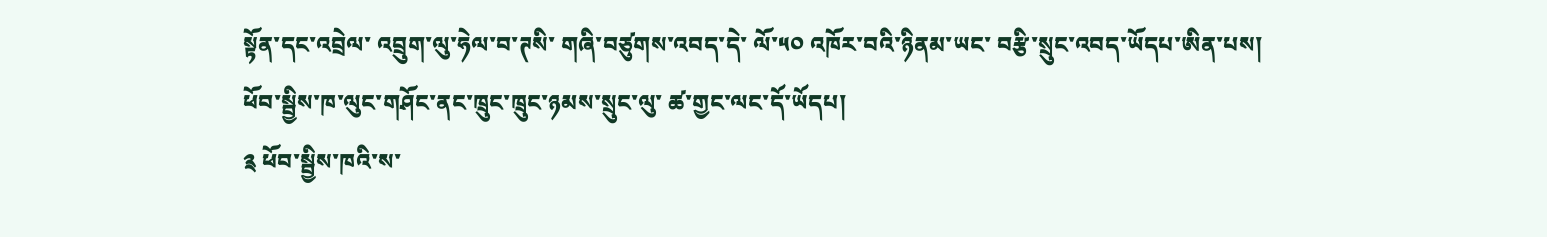སྟོན་དང་འབྲེལ་ འབྲུག་ལུ་ཧེལ་བ་ཊསི་ གཞི་བཙུགས་འབད་དེ་ ལོ་༥༠ འཁོར་བའི་ཉིནམ་ཡང་ བརྩི་སྲུང་འབད་ཡོདཔ་ཨིན་པས།
ཕོབ་སྦྱིས་ཁ་ལུང་གཤོང་ནང་ཁྲུང་ཁྲུང་ཉམས་སྲུང་ལུ་ ཚ་གྱང་ལང་དོ་ཡོདཔ།
༉ ཕོབ་སྦྱིས་ཁའི་ས་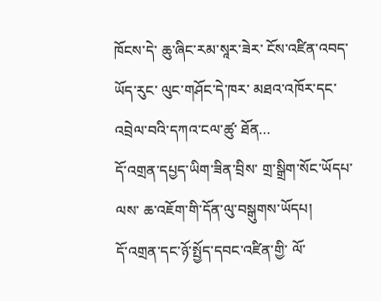ཁོངས་དེ་ ཆུ་ཞིང་རམ་སཱར་ཟེར་ ངོས་འཛིན་འབད་ཡོད་རུང་ ལུང་གཤོང་དེ་ཁར་ མཐའ་འཁོར་དང་འབྲེལ་བའི་དཀའ་ངལ་ཚུ་ ཐོན...
དོ་འགྲན་དཔྱད་ཡིག་ཟིན་བྲིས་ གྲ་སྒྲིག་སོང་ཡོདཔ་ལས་ ཆ་འཇོག་གི་དོན་ལུ་བསྒུགས་ཡོདཔ།
དོ་འགྲན་དང་ཉོ་སྤྱོད་དབང་འཛིན་གྱི་ ལོ་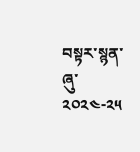བསྟར་སྙན་ཞུ་༢༠༢༤-༢༥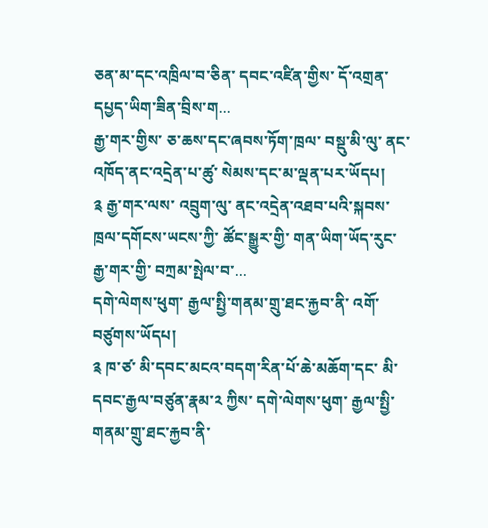ཅན་མ་དང་འཁྲིལ་བ་ཅིན་ དབང་འཛིན་གྱིས་ དོ་འགྲན་དཔྱད་ཡིག་ཟིན་བྲིས་ག...
རྒྱ་གར་གྱིས་ ཅ་ཆས་དང་ཞབས་ཏོག་ཁྲལ་ བསྡུ་མི་ལུ་ ནང་འཁོད་ནང་འདྲེན་པ་ཚུ་ སེམས་དང་མ་ལྡན་པར་ཡོདཔ།
༉ རྒྱ་གར་ལས་ འབྲུག་ལུ་ ནང་འདྲེན་འཐབ་པའི་སྐབས་ ཁྲལ་དགོངས་ཡངས་ཀྱི་ ཚོང་སྒྱུར་གྱི་ གན་ཡིག་ཡོད་རུང་ རྒྱ་གར་གྱི་ བཀྲམ་སྤེལ་བ་...
དགེ་ལེགས་ཕུག་ རྒྱལ་སྤྱི་གནམ་གྲུ་ཐང་རྐྱབ་ནི་ འགོ་བཙུགས་ཡོདཔ།
༉ ཁ་ཙ་ མི་དབང་མངའ་བདག་རིན་པོ་ཆེ་མཆོག་དང་ མི་དབང་རྒྱལ་བཙུན་རྣམ་༢ ཀྱིས་ དགེ་ལེགས་ཕུག་ རྒྱལ་སྤྱི་གནམ་གྲུ་ཐང་རྐྱབ་ནི་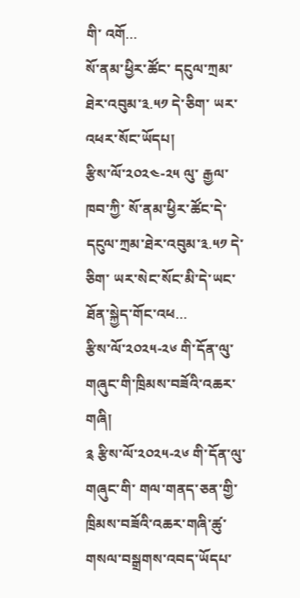གི་ འགོ...
སོ་ནམ་ཕྱིར་ཚོང་ དངུལ་ཀྲམ་ཐེར་འབུམ་༣.༥༡ དེ་ཅིག་ ཡར་འཕར་སོང་ཡོདཔ།
རྩིས་ལོ་༢༠༢༤-༢༥ ལུ་ རྒྱལ་ཁབ་ཀྱི་ སོ་ནམ་ཕྱིར་ཚོང་དེ་ དངུལ་ཀྲམ་ཐེར་འབུམ་༣.༥༡ དེ་ཅིག་ ཡར་སེང་སོང་མི་དེ་ཡང་ ཐོན་སྐྱེད་གོང་འཕ...
རྩིས་ལོ་༢༠༢༥-༢༦ གི་དོན་ལུ་ གཞུང་གི་ཁྲིམས་བཟོའི་འཆར་གཞི།
༉ རྩིས་ལོ་༢༠༢༥-༢༦ གི་དོན་ལུ་ གཞུང་གི་ གལ་གནད་ཅན་གྱི་ ཁྲིམས་བཟོའི་འཆར་གཞི་ཚུ་ གསལ་བསྒྲགས་འབད་ཡོདཔ་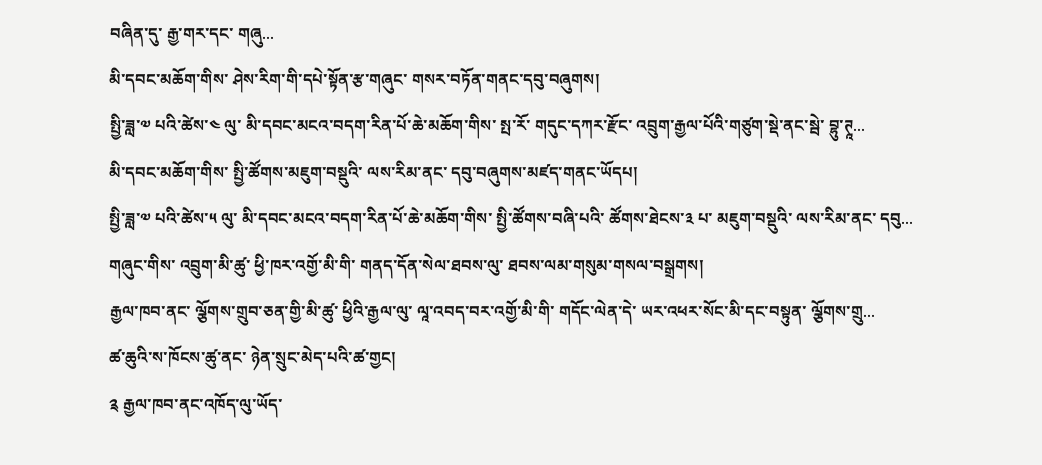བཞིན་དུ་ རྒྱ་གར་དང་ གཞུ...
མི་དབང་མཆོག་གིས་ ཤེས་རིག་གི་དཔེ་སྟོན་རྩ་གཞུང་ གསར་བཏོན་གནང་དབུ་བཞུགས།
སྤྱི་ཟླ་༧ པའི་ཚེས་༤ ལུ་ མི་དབང་མངའ་བདག་རིན་པོ་ཆེ་མཆོག་གིས་ སྤ་རོ་ གདུང་དཀར་རྫོང་ འབྲུག་རྒྱལ་པོའི་གཙུག་སྡེ་ནང་སྦེ་ བྷུ་ཊཱ...
མི་དབང་མཆོག་གིས་ སྤྱི་ཚོགས་མཇུག་བསྡུའི་ ལས་རིམ་ནང་ དབུ་བཞུགས་མཛད་གནང་ཡོདཔ།
སྤྱི་ཟླ་༧ པའི་ཚེས་༥ ལུ་ མི་དབང་མངའ་བདག་རིན་པོ་ཆེ་མཆོག་གིས་ སྤྱི་ཚོགས་བཞི་པའི་ ཚོགས་ཐེངས་༣ པ་ མཇུག་བསྡུའི་ ལས་རིམ་ནང་ དབུ...
གཞུང་གིས་ འབྲུག་མི་ཚུ་ ཕྱི་ཁར་འགྱོ་མི་གི་ གནད་དོན་སེལ་ཐབས་ལུ་ ཐབས་ལམ་གསུམ་གསལ་བསྒྲགས།
རྒྱལ་ཁབ་ནང་ ལྕོགས་གྲུབ་ཅན་གྱི་མི་ཚུ་ ཕྱིའི་རྒྱལ་ལུ་ ལཱ་འབད་བར་འགྱོ་མི་གི་ གདོང་ལེན་དེ་ ཡར་འཕར་སོང་མི་དང་བསྟུན་ ལྕོགས་གྲུ...
ཚ་ཆུའི་ས་ཁོངས་ཚུ་ནང་ ཉེན་སྲུང་མེད་པའི་ཚ་གྱང།
༉ རྒྱལ་ཁབ་ནང་འཁོད་ལུ་ཡོད་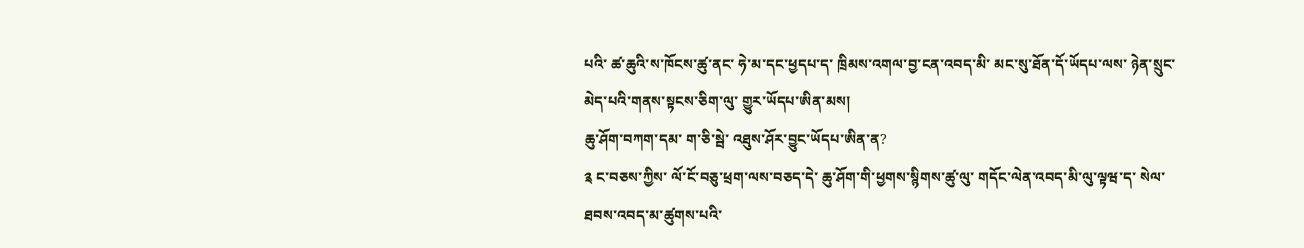པའི་ ཚ་ཆུའི་ས་ཁོངས་ཚུ་ནང་ ཧེ་མ་དང་ཕྱདཔ་ད་ ཁྲིམས་འགལ་བྱ་ངན་འབད་མི་ མང་སུ་ཐོན་དོ་ཡོདཔ་ལས་ ཉེན་སྲུང་མེད་པའི་གནས་སྟངས་ཅིག་ལུ་ གྱུར་ཡོདཔ་ཨིན་མས།
ཆུ་ཤོག་བཀག་དམ་ ག་ཅི་སྦེ་ འཐུས་ཤོར་བྱུང་ཡོདཔ་ཨིན་ན?
༉ ང་བཅས་ཀྱིས་ ལོ་ངོ་བཅུ་ཕྲག་ལས་བཅད་དེ་ ཆུ་ཤོག་གི་ཕྱགས་སྙིགས་ཚུ་ལུ་ གདོང་ལེན་འབད་མི་ལུ་ལྟཝ་ད་ སེལ་ཐབས་འབད་མ་ཚུགས་པའི་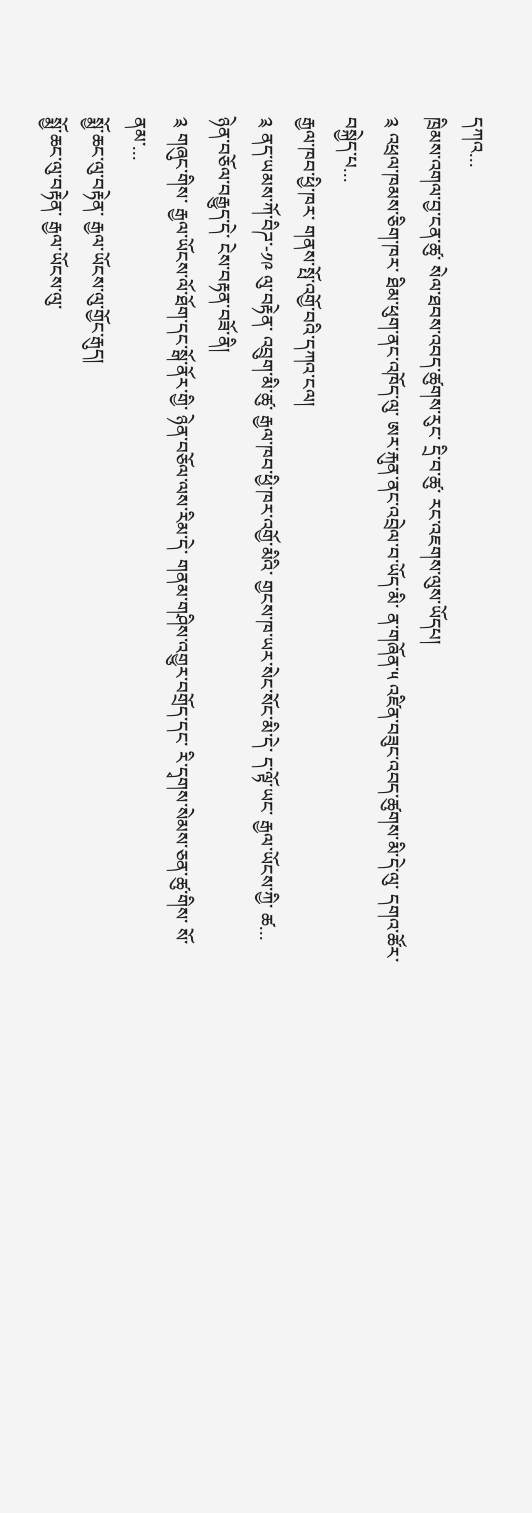དཀའ...
ཁྲིམས་འགལ་བྱ་ངན་ཚུ་ སེལ་ཐབས་འབད་ཚུགས་རུང་ དྲི་བ་ཚུ་ རང་འཇགས་ལུས་ཡོདཔ།
༉ འཕྲལ་ཁམས་ཅིག་ཁར་ ཐིམ་ཕུག་ནང་འཁོད་ལུ་ ཨར་རྐུན་ནང་འབྲེལ་བ་ཡོད་མི་ ན་གཞོན་༥ འཛིན་བཟུང་འབད་ཚུགས་མི་དེ་ལུ་ དགའ་ཚོར་བསྐྱེད་པ...
རྒྱལ་ཁབ་ཕྱི་ཁར་ གནས་སྤོ་འགྱོ་བའི་དཀའ་ངལ།
༉ ནད་ཡམས་ཀོ་བིཌ་-༡༩ ལུ་བརྟེན་ འབྲུག་མི་ཚུ་ རྒྱལ་ཁབ་ཕྱི་ཁར་འགྱོ་མིའི་ གྱངས་ཁ་ཡར་སེང་སོང་མི་དེ་ ད་ལྟོ་ཡང་ རྒྱལ་ཡོངས་ཀྱི་ ཚ...
ཉེན་བཅོལ་བརྒྱུད་དེ་ ངེས་བརྟན་བཟོ་ནི།
༉ གཞུང་གིས་ རྒྱལ་ཡོངས་ལོ་ཐོག་དང་སྒོ་ནོར་གྱི་ ཉེན་བཅོལ་ལས་རིམ་དེ་ གནམ་གཤིས་འགྱུར་བགྲོད་དང་ རི་དྭགས་སེམས་ཅན་ཚུ་གིས་ སོ་ནམ་...
སྨྱོ་ཆང་ལུ་བརྟེན་ རྒྱལ་ཡོངས་ལུ་གྱོང་རྒུད།
སྨྱོ་ཆང་ལུ་བརྟེན་ རྒྱལ་ཡོངས་ལུ་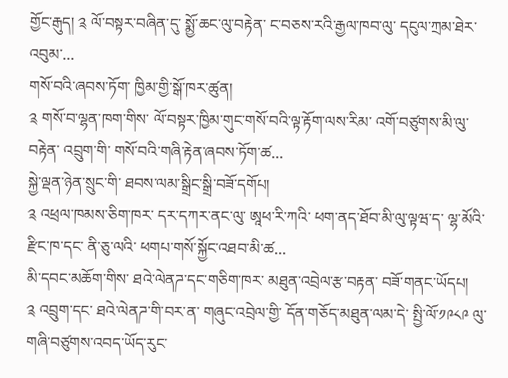གྱོང་རྒུད། ༉ ལོ་བསྟར་བཞིན་དུ་ སྨྱོ་ཆང་ལུ་བརྟེན་ ང་བཅས་རའི་རྒྱལ་ཁབ་ལུ་ དངུལ་ཀྲམ་ཐེར་འབུམ་...
གསོ་བའི་ཞབས་ཏོག་ ཁྱིམ་གྱི་སྒོ་ཁར་ཚུན།
༉ གསོ་བ་ལྷན་ཁག་གིས་ ལོ་བསྟར་ཁྱིམ་གུང་གསོ་བའི་ལྟ་རྟོག་ལས་རིམ་ འགོ་བཙུགས་མི་ལུ་བརྟེན་ འབྲུག་གི་ གསོ་བའི་གཞི་རྟེན་ཞབས་ཏོག་ཚ...
སྐྱེ་ལྡན་ཉེན་སྲུང་གི་ ཐབས་ལམ་སྒྲིང་སྒྲི་བཟོ་དགོཔ།
༉ འཕྲལ་ཁམས་ཅིག་ཁར་ དར་དཀར་ནང་ལུ་ ཨཱཕ་རི་ཀའི་ ཕག་ནད་ཐོབ་མི་ལུ་ལྟཝ་ད་ ལྷ་མོའི་རྫིང་ཁ་དང་ ནི་ཅུ་ལའི་ ཕགཔ་གསོ་སྐྱོང་འཐབ་མི་ཚ...
མི་དབང་མཆོག་གིས་ ཐའེ་ལེནཌ་དང་གཅིག་ཁར་ མཐུན་འབྲེལ་རྩ་བརྟན་ བཟོ་གནང་ཡོདཔ།
༉ འབྲུག་དང་ ཐའེ་ལེནཌ་གི་བར་ན་ གཞུང་འབྲེལ་གྱི་ དོན་གཅོད་མཐུན་ལམ་དེ་ སྤྱི་ལོ་༡༩༨༩ ལུ་ གཞི་བཙུགས་འབད་ཡོད་རུང་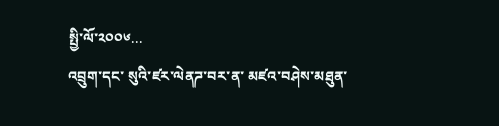སྤྱི་ལོ་༢༠༠༦...
འབྲུག་དང་ སུའི་ཛར་ལེནཌ་བར་ན་ མཛའ་བཤེས་མཐུན་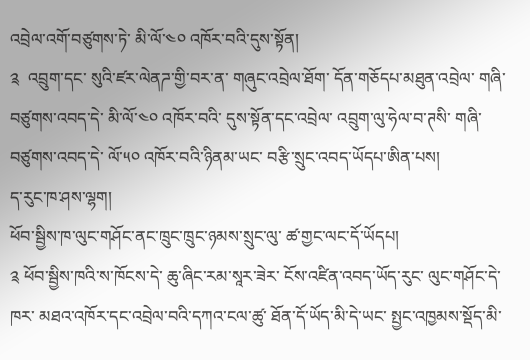འབྲེལ་འགོ་བཙུགས་ཏེ་ མི་ལོ་༤༠ འཁོར་བའི་དུས་སྟོན།
༉  འབྲུག་དང་ སུའི་ཛར་ལེནཌ་གྱི་བར་ན་ གཞུང་འབྲེལ་ཐོག་ དོན་གཅོདཔ་མཐུན་འབྲེལ་ གཞི་བཙུགས་འབད་དེ་ མི་ལོ་༤༠ འཁོར་བའི་ དུས་སྟོན་དང་འབྲེལ་ འབྲུག་ལུ་ཧེལ་བ་ཊསི་ གཞི་བཙུགས་འབད་དེ་ ལོ་༥༠ འཁོར་བའི་ཉིནམ་ཡང་ བརྩི་སྲུང་འབད་ཡོདཔ་ཨིན་པས།
ད་རུང་ཁ་ཤས་ལྷག།
ཕོབ་སྦྱིས་ཁ་ལུང་གཤོང་ནང་ཁྲུང་ཁྲུང་ཉམས་སྲུང་ལུ་ ཚ་གྱང་ལང་དོ་ཡོདཔ།
༉ ཕོབ་སྦྱིས་ཁའི་ས་ཁོངས་དེ་ ཆུ་ཞིང་རམ་སཱར་ཟེར་ ངོས་འཛིན་འབད་ཡོད་རུང་ ལུང་གཤོང་དེ་ཁར་ མཐའ་འཁོར་དང་འབྲེལ་བའི་དཀའ་ངལ་ཚུ་ ཐོན་དོ་ཡོད་མི་དེ་ཡང་ སྤྱང་འཁྱམས་སྡོད་མི་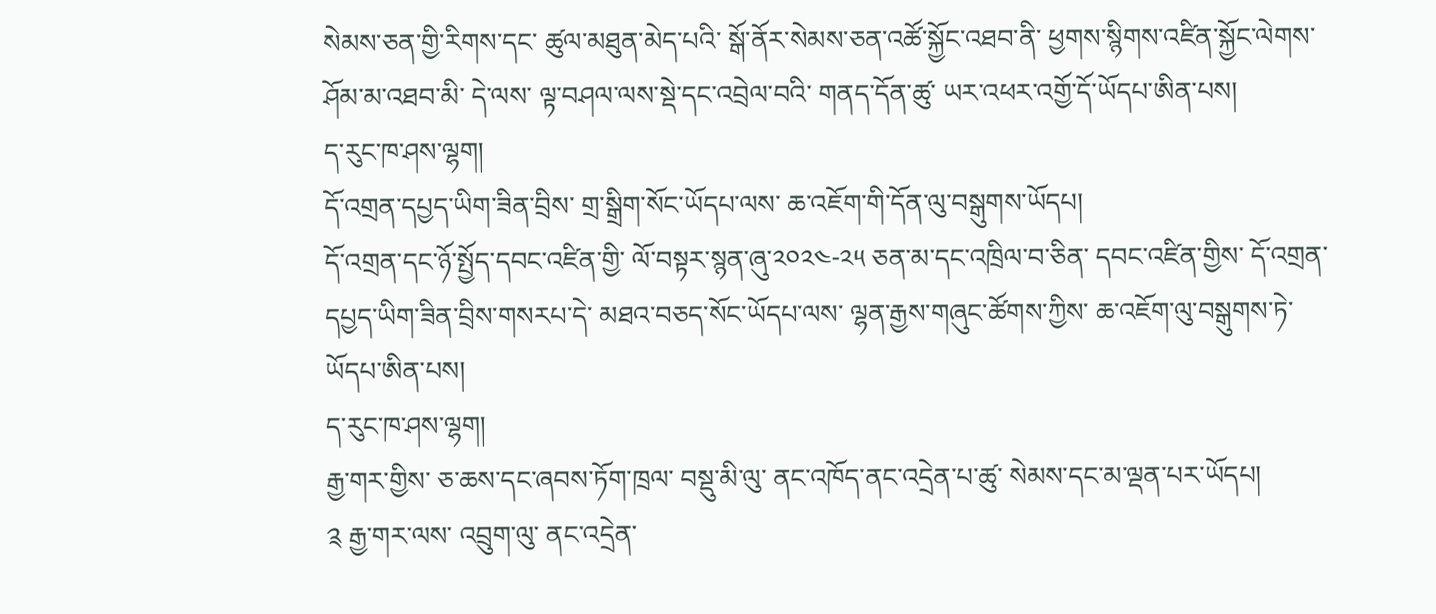སེམས་ཅན་གྱི་རིགས་དང་ ཚུལ་མཐུན་མེད་པའི་ སྒོ་ནོར་སེམས་ཅན་འཚོ་སྐྱོང་འཐབ་ནི་ ཕྱགས་སྙིགས་འཛིན་སྐྱོང་ལེགས་ཤོམ་མ་འཐབ་མི་ དེ་ལས་ ལྟ་བཤལ་ལས་སྡེ་དང་འབྲེལ་བའི་ གནད་དོན་ཚུ་ ཡར་འཕར་འགྱོ་དོ་ཡོདཔ་ཨིན་པས།
ད་རུང་ཁ་ཤས་ལྷག།
དོ་འགྲན་དཔྱད་ཡིག་ཟིན་བྲིས་ གྲ་སྒྲིག་སོང་ཡོདཔ་ལས་ ཆ་འཇོག་གི་དོན་ལུ་བསྒུགས་ཡོདཔ།
དོ་འགྲན་དང་ཉོ་སྤྱོད་དབང་འཛིན་གྱི་ ལོ་བསྟར་སྙན་ཞུ་༢༠༢༤-༢༥ ཅན་མ་དང་འཁྲིལ་བ་ཅིན་ དབང་འཛིན་གྱིས་ དོ་འགྲན་དཔྱད་ཡིག་ཟིན་བྲིས་གསརཔ་དེ་ མཐའ་བཅད་སོང་ཡོདཔ་ལས་ ལྷན་རྒྱས་གཞུང་ཚོགས་ཀྱིས་ ཆ་འཇོག་ལུ་བསྒུགས་ཏེ་ ཡོདཔ་ཨིན་པས།
ད་རུང་ཁ་ཤས་ལྷག།
རྒྱ་གར་གྱིས་ ཅ་ཆས་དང་ཞབས་ཏོག་ཁྲལ་ བསྡུ་མི་ལུ་ ནང་འཁོད་ནང་འདྲེན་པ་ཚུ་ སེམས་དང་མ་ལྡན་པར་ཡོདཔ།
༉ རྒྱ་གར་ལས་ འབྲུག་ལུ་ ནང་འདྲེན་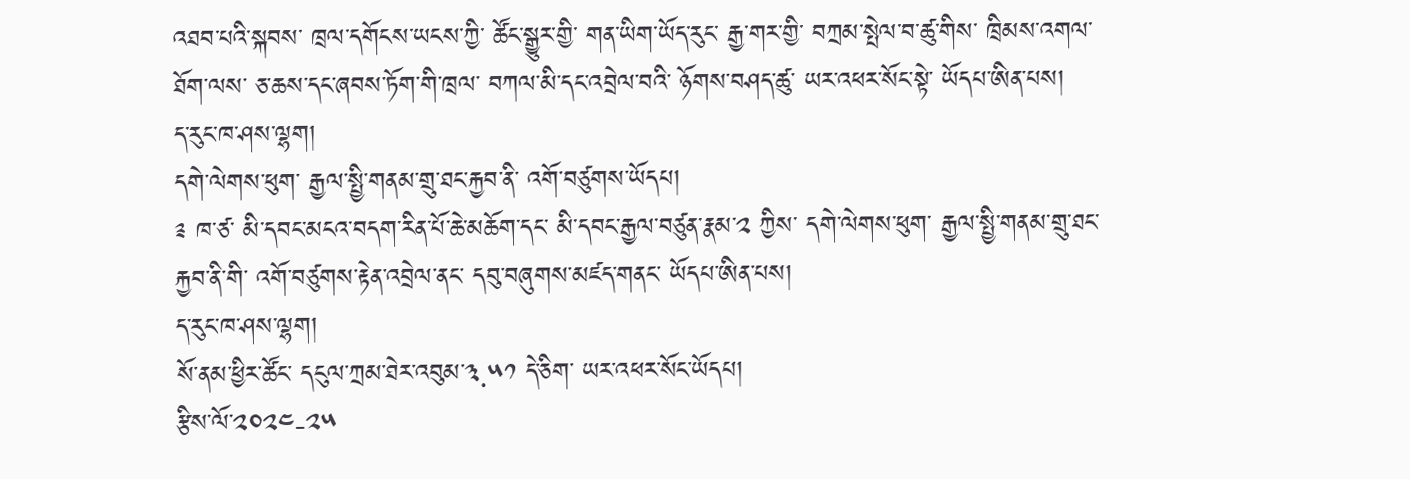འཐབ་པའི་སྐབས་ ཁྲལ་དགོངས་ཡངས་ཀྱི་ ཚོང་སྒྱུར་གྱི་ གན་ཡིག་ཡོད་རུང་ རྒྱ་གར་གྱི་ བཀྲམ་སྤེལ་བ་ཚུ་གིས་ ཁྲིམས་འགལ་ཐོག་ལས་ ཅ་ཆས་དང་ཞབས་ཏོག་གི་ཁྲལ་ བཀལ་མི་དང་འབྲེལ་བའི་ ཉོགས་བཤད་ཚུ་ ཡར་འཕར་སོང་སྟེ་ ཡོདཔ་ཨིན་པས།
ད་རུང་ཁ་ཤས་ལྷག།
དགེ་ལེགས་ཕུག་ རྒྱལ་སྤྱི་གནམ་གྲུ་ཐང་རྐྱབ་ནི་ འགོ་བཙུགས་ཡོདཔ།
༉ ཁ་ཙ་ མི་དབང་མངའ་བདག་རིན་པོ་ཆེ་མཆོག་དང་ མི་དབང་རྒྱལ་བཙུན་རྣམ་༢ ཀྱིས་ དགེ་ལེགས་ཕུག་ རྒྱལ་སྤྱི་གནམ་གྲུ་ཐང་རྐྱབ་ནི་གི་ འགོ་བཙུགས་རྟེན་འབྲེལ་ནང་ དབུ་བཞུགས་མཛད་གནང་ ཡོདཔ་ཨིན་པས།
ད་རུང་ཁ་ཤས་ལྷག།
སོ་ནམ་ཕྱིར་ཚོང་ དངུལ་ཀྲམ་ཐེར་འབུམ་༣.༥༡ དེ་ཅིག་ ཡར་འཕར་སོང་ཡོདཔ།
རྩིས་ལོ་༢༠༢༤-༢༥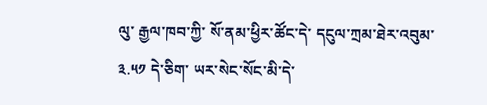ལུ་ རྒྱལ་ཁབ་ཀྱི་ སོ་ནམ་ཕྱིར་ཚོང་དེ་ དངུལ་ཀྲམ་ཐེར་འབུམ་༣.༥༡ དེ་ཅིག་ ཡར་སེང་སོང་མི་དེ་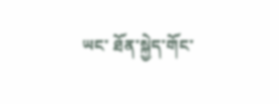ཡང་ ཐོན་སྐྱེད་གོང་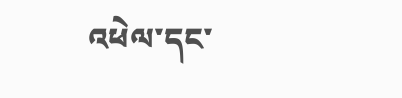འཕེལ་དང་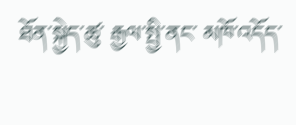ཐོན་སྐྱེད་ཚུ་ རྒྱལ་སྤྱི་ནང་ མཁོ་འདོད་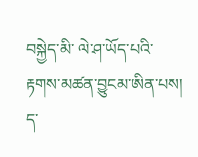བསྐྱེད་མི་ ལེ་ཤ་ཡོད་པའི་ རྟགས་མཚན་བྱུངམ་ཨིན་པས།
ད་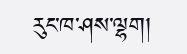རུང་ཁ་ཤས་ལྷག།